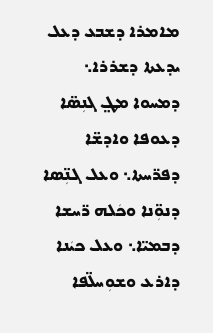ܡܐܡܪܐ ܕܫܒܥ ܕܥܠ ܝܕܥܬܐ ܕܫܪܪܐ܆ ܕܡܚܘܐ ܡܛ݀ ܓܢܼܣ̈ܐ ܕܥܘܦܐ ܘܐܕܫ̈ܐ ܕܦܪ̈ܚܬܐ܆ ܘܥܠ ܓܢܼ̈ܣܐ ܕܢܘܼ̈ܢܐ ܘܟܿܠܗ ܪ̈ܚܫܐ ܕܒܡܝ̈ܐ܆ ܘܥܠ ܟܝܿܢܐ ܕܐܪܥ ܘܫܘܼܚܠ̈ܦܐ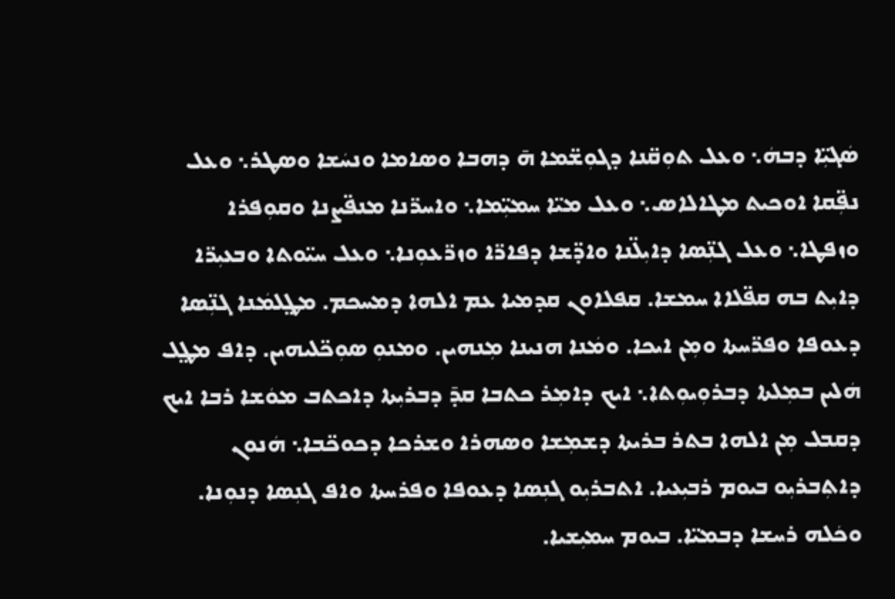ܣܿܓܝܼ̈ܐ ܕܒܗܿ܆ ܘܥܠ ܬܘܼܩ̈ܢܐ ܕܓܘܼܫ̈ܡܐ ܗ̄ ܕܗܒܐ ܘܣܐܡܐ ܘܢܚܿܫܐ ܘܣܛܪ܆ ܘܥܠ ܢܦܼ̈ܩܐ ܐܘܟܝܬ ܡܛܐܠܐܣ܆ ܘܥܠ ܡܝ̈ܐ ܚܡܝܼ̈ܡܐ܆ ܘܐܚܪ̈ܢܐ ܡܢܦ̈ܨܢܐ ܘܩܘܼܦܪܐ ܘܙܦܛܐ܆ ܘܥܠ ܓܢܼ̈ܣܐ ܕܐܝܼܠ̈ܢܐ ܘܐܕ̈ܫܐ ܕܦܐܪ̈ܐ ܘܙܪ̈ܥܘܼܢܐ܆ ܘܥܠ ܚܝ̈ܘܬܐ ܘܒܥܝܼܪ̈ܐ ܕܐܝܼܬ ܒܗ ܩܦ̈ܠܐܐ ܚܡܫܐ. ܩܦܠܐܘܢ ܩܕܡܝܐ ܥܡ ܐܠܗܐ ܕܡܚܟܡ. ܡܛ݀ܠܡܿܢܐ ܓܢܼ̈ܣܐ ܕܥܘܦܐ ܘܦܪ̈ܚܬܐ ܘܡܼܢ ܐܝܟܐ. ܘܡܿܢܐ ܗܢܝܢܐ ܡܼܢܗܝܢ. ܘܡܢܘܼ ܣܘܼܟ̈ܠܝܗܝܢ. ܕܐܦ ܡܛ݀ܠ ܗܿܠܝܢ ܒܡܼܠܬܐ ܕܒܪܘܼܝܘܼܬܐ܆ ܐܝܟ ܕܐܡܼܪ ܟܬܒܐ ܩܕ̄ ܕܒܪܝܼܬܐ ܕܐܟܬܒ ܡܘܿܫܐ ܪܒܐ ܐܝܟ ܕܩܒܠ ܡܼܢ ܐܠܗܐ ܒܬܪ ܒܪܝܬܐ ܕܫܡܼܫܐ ܘܣܗܪܐ ܘܫܪܟܐ ܕܟܘܟ̈ܒܐ܆ ܗܿܢܘܢ ܕܐܬܼܒܪܝܼܘ ܒܝܘܡ ܪܒܝܼܥܝܐ. ܐܬܒܪܝܼܘ ܓܢܼܣܐ ܕܥܘܦܐ ܘܦܪܚܬܐ ܘܐܦ ܓܢܼܣܐ ܕܢܘܼܢܐ. ܘܟܿܠܗ ܪܚܫܐ ܕܒܡܝ̈ܐ. ܒܝܘܡ ܚܡܝܼܫܝܐ.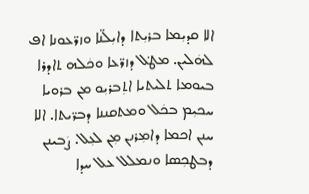ܐܠܐ ܩܕܝܼܡܐ ܒܪܝܼܬܐ ܕܐܝܼܠ̈ܢܐ ܘܙܪ̈ܥܘܢܐ ܐܦ ܠܗܿܠܝܢ. ܡܛ݀ܠ ܕܙܪ̈ܥܐ ܘܟܿܠܗ ܬܐܕܪܐ ܒܝܘܡܐ ܬܠܝܬܝܐ ܐܬܼܒܪܝܼܘ ܡܢ ܒܪܘܝܐ ܚܟܝܼܡ ܒܟܿܠ ܘܡܬܩܢܢܐ ܕܒܪ̈ܝܬܐ. ܐܠܐ ܚܢܢ ܐܟܡܐ ܕܐܡܼܪܢܢ ܡܼܢ ܠܥܼܠ. ܨܿܒܝܢܢ ܕܒܛܟܼܣܐ ܘܢܡܠܠ ܥܠ ܚܕܐ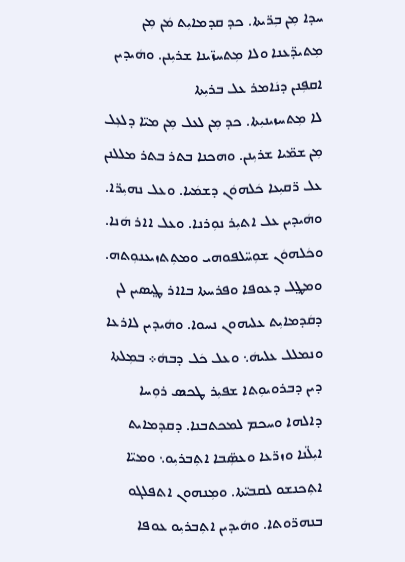ܚܕܐ ܡܼܢ ܒܼܪ̈ܝܬܐ. ܟܕ ܩܕܡܐܝܼܬ ܡܿܢ ܡܼܢ ܡܼܬܝܕ̈ܥܢܐ ܘܠܐ ܡܼܬܚܙ̈ܝܢܐ ܫܪܝܼܢܢ. ܘܗܿܝܕܝܢ ܐܩܦܼܢܢ ܕܢܿܐܡܪ ܥܠ ܒܪܝܼܬܐ
ܠܐ ܡܼܬܚܙܝܢܝܼܬܐ. ܟܕ ܡܼܢ ܠܥܠ ܡܼܢ ܡܝ̈ܐ ܕܠܥܼܠ ܡܼܢ ܫܡ̈ܝܐ ܫܪܝܼܢܢ. ܘܗܟܢܐ ܒܬܪ ܒܬܪ ܡܠܠܢܢ ܥܠ ܪ̈ܩܝܼܥܐ ܟܿܠܗܘܿܢ ܕܫܡܿܝܐ. ܘܥܠ ܢܗܝܼܪ̈ܐ. ܘܗܿܝܕܝܢ ܥܠ ܐܬܝܼܪ ܢܘܼܪܢܐ. ܘܥܠ ܐܐܪ ܗܿܢܐ. ܘܟܿܠܗܘܿܢ ܫܘܼܚ̈ܠܦܘܗܝ ܘܡܬܼܬܙܝܥܢܘܼܬܗ. ܘܡܛ݀ܠ ܕܥܘܦܐ ܘܦܪܚܬܐ ܒܐܐܪ ܛ݀ܝܣܝܢ ܠܢ ܕܩܿܕܡܐܝܼܬ ܥܠܝܗܘܢ ܢܚܘܐ. ܘܗܿܝܕܝܢ ܠܐܪܥܐ ܘܢܡܠܠ ܥܠܝܗܿ܆ ܘܥܠ ܟܿܠ ܕܒܗܿ܀ ܒܡܼܠܬܐ ܕܝܢ ܕܒܪܘܝܘܼܬܐ ܫܦܝܼܪ ܛܟܣ ܪܘܼܚܐ ܕܐܠܗܐ ܘܚܟܡ ܠܡܟܬܒܢܐ. ܕܩܕܡܐܝܬ ܐܝܼܠ̈ܢܐ ܘܙܪ̈ܥܐ ܘܥܣܼ̈ܒܐ ܐܬܼܒܪܝܼܘ܆ ܘܡܝ̈ܐ ܐܬܼܟܢܫܘ ܠܩܒܝ̈ܬܐ. ܘܡܼܢܗܘܢ ܐܬܦܠܓܘ ܒܢܗܪ̈ܘܬܐ. ܘܗܿܝܕܝܢ ܐܬܼܒܪܝܼܘ ܥܘܦܐ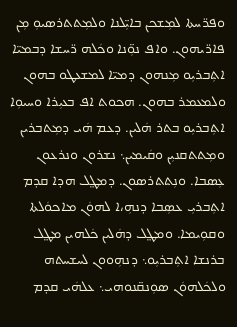ܘܦܪ̈ܚܬܐ ܠܡܼܫܟܢ ܒܐܝܼ̈ܠܢܐ ܘܠܡܼܬܬܪܣܝܘܼ ܡܼܢ ܦܐܪ̈ܝܗܘܢ. ܘܐܦ ܢܘܼ̈ܢܐ ܘܟܿܠܗ ܪ̈ܚܫܐ ܕܒܡܝ̈ܐ ܐܬܼܒܪܝܼܘ ܡܼܢܗܘܢ ܕܡܝ̈ܐ ܠܡܫܥܛܘ ܒܗܘܢ ܘܠܡܥܡܪ ܒܗܘܢ. ܗܟܘܬ ܐܦ ܒܥܝܼܪܐ ܘܚܝܘܼܐ ܐܬܼܒܪܝܼܘ ܒܬܪ ܗܿܠܝܢ. ܕܥܡ ܗܿܝ ܕܡܼܬܒܪܝܢ ܘܡܼܬܬܩܢܝܼܢ ܘܩܿܝܡܝܢ܆ ܢܫܪܘܢ ܘܢܪܥܘܢ ܥܼܣܒܐ. ܘܢܼܬܬܪܣܘܢ. ܕܡܛ݀ܠ ܗܕܐ ܩܕܡ ܐܬܼܒܪܝܼ ܥܣܼܒܐ ܕܢܗܼ،ܐ ܠܗܘܿܢ ܡܐܟܘܿܠܬܐ ܘܩܘܼܝܡܐ. ܘܡܛ݀ܠ ܕܗܿܠܝܢ ܟܿܠܗܝܢ ܡܛ݀ܠ ܒܪܢܫܐ ܐܬܼܒܪܝܼܘ܆ ܕܢܗܼܘܘܢ ܠܚܫܚܬܗ ܘܠܟܿܠܗܘܿܢ ܣܘܼܢܩ̈ܢܘܗܝ܆ ܥܠܗܿܝ ܩܕܡ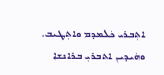ܐܬܼܒܪܝ ܟܿܠܡܕܡ ܘܐܬܼܛܝܒ. ܘܗܿܝܕܝܢ ܐܬܒܪܝܼ ܒܪܐܢܫܐ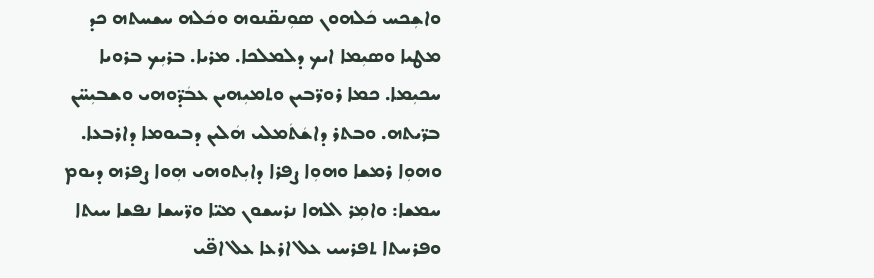ܘܐܫܼܟܚ ܟܿܠܗܘܢ ܣܘܼܢܩ̈ܢܘܗ ܘܟܿܠܗ ܚܫܚܬܗ ܟܕ ܡܛܝܐ ܘܣܝܼܡܐ ܐܝܟ ܕܠܡܠܟܐ. ܡܪܝܐ. ܒܪܝܼܟ ܒܪܘܝܐ ܚܟܝܼܡܐ. ܟܡܐ ܪܘܪ̈ܒܝܢ ܘܬܡܝܼܗܝܢ ܥܒܿܕ̈ܘܗܝ ܘܫܒܝܼܚ̈ܢ ܒܪ̈ܝܬܗ. ܘܒܬܪ ܕܐܫܿܬܿܡܠܝ ܗܿܠܝܢ ܕܒܝܘܡܐ ܕܐܪܒܥܐ. ܘܗܘܼܐ ܪܡܫܐ ܘܗܘܼܐ ܨܦܪܐ ܕܐܝܼܬܘܗܝ ܗܼܘܐ ܨܦܪܗ ܕܝܘܡ ܚܡܫܐ: ܘܐܡܼܪ ܐܠܗܐ ܢܪܚܫܘܢ ܡܝ̈ܐ ܘܪ̈ܚܫܐ ܢܦܫܐ ܚܝܬܐ ܘܦܪܚܬܐ ܬܦܪܚܝ ܥܠ ܐܪܥܐ ܥܠ ܐܦ̈ܝ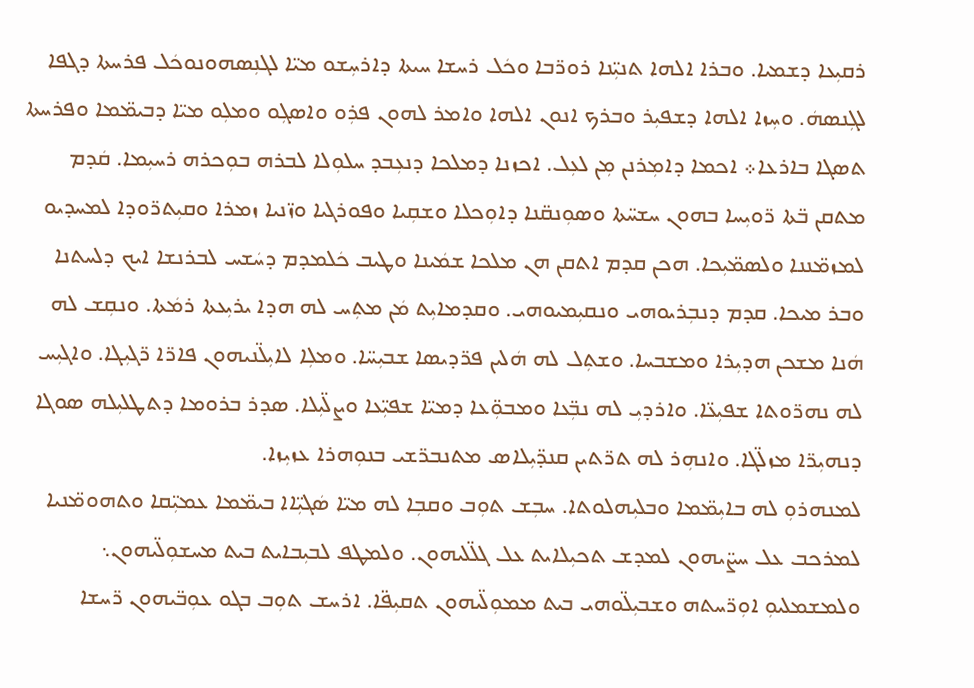ܪܩܝܼܥܐ ܕܫܡܝܐ. ܘܒܪܐ ܐܠܗܐ ܬܢܝܼ̈ܢܐ ܪܘܪ̈ܒܐ ܘܟܿܠ ܪܚܫܐ ܚܝܬܐ ܕܐܪܚܼܫܘ ܡܝ̈ܐ ܠܓܢܼܣܗܘܢܘܟܿܠ ܦܪܚܬܐ ܕܓܦܐ ܠܓܼܢܣܗܿ. ܘܚܼܙܐ ܐܠܗܐ ܕܫܦܝܼܪ ܘܒܪܟ ܐܢܘܢ ܐܠܗܐ ܘܐܡܪ ܠܗܘܢ ܦܪܼܘ ܘܐܣܓܼܘ ܘܡܠܼܘ ܡܝ̈ܐ ܕܒܝܡ̈ܡܐ ܘܦܪܚܬܐ ܬܣܓܐ ܒܐܪܥܐ܀ ܐܟܡܐ ܕܐܡܼܪܢܢ ܡܼܢ ܠܥܼܠ. ܐܟܙܢܐ ܕܡܠܟܐ ܕܢܥܼܒܕ ܚܠܘܼܠܐ ܠܒܪܗ ܒܘܼܟܪܗ ܪܚܝܼܡܐ. ܩܿܕܡ ܡܬܩܢ ܒ̈ܬܐ ܪ̈ܘܝܼܚܐ ܒܗܘܢ ܚܫܚ̈ܬܐ ܘܣܘܼܢܩ̈ܢܐ ܕܐܘܼܟܠܐ ܘܫܩܼܝܐ ܘܦܘܪܓܝܐ ܘܙ̈ܢܝܐ ܙܡܪܐ ܘܩܝܼܬܪ̈ܘܕܐ ܠܡܚܕܝܘ ܠܡܙܡ̈ܢܢܐ ܘܠܣܡ̈ܝܼܟܐ. ܗܟܢ ܩܕܡ ܐܬܩܢ ܗܢ ܡܠܟܐ ܫܡܿܝܢܐ ܘܛܝܒ ܟܿܠܡܕܡ ܕܚܿܫܚ ܠܒܪܢܫܐ ܐܝܟ ܕܠܚܬܢܐ ܘܒܪ ܡܝܟܐ. ܩܕܡ ܕܢܒܼܪܝܘܗܝ ܘܢܩܝܼܡܝܘܗܝ. ܘܩܕܡܐܝܼܬ ܡܿܢ ܡܬܼܚ ܠܗ ܗܕܐ ܝܪܝܼܥܬܐ ܪܡܿܬܐ. ܘܢܩܼܫ ܠܗ ܗܿܢܐ ܡܫܟܢ ܗܕܝܼܪܐ ܘܡܫܒܚܐ. ܘܫܬܼܠ ܠܗ ܗܿܠܝܢ ܦܪ̈ܕܝܣܐ ܫܒܝܼܚ̈ܐ. ܘܡܠܼܐ ܠܐܝܼܠ̈ܢܝܗܘܢ ܦܐܪ̈ܐ ܪ̈ܓܝܼܓܐ. ܘܐܓܝܼܚ ܠܗ ܢܗܪ̈ܘܬܐ ܫܦܝܼܥ̈ܐ. ܘܐܪܕܝܼ ܠܗ ܢܒܼ̈ܥܐ ܘܡܒܘܼ̈ܥܐ ܕܡܝ̈ܐ ܫܦܝܼ̈ܥܐ ܘܨܠ̈ܝܼܠܐ. ܣܕܪ ܒܪܘܡܐ ܕܬܛܠܝܼܠܗ ܣܘܓܐ ܕܢܗܝܼܪ̈ܐ ܡܙܠ̈ܓܐ. ܘܐܢܗܼܪ ܠܗ ܬܪ̈ܬܝܢ ܩܢܕ̈ܝܼܠܐܣ ܡܬܢܒܪ̈ܫܝ ܒܢܘܼܗܪܐ ܥܙܝܼܙܐ.
ܠܡܢܗܪܘܼ ܠܗ ܒܐܝܼܡ̈ܡܐ ܘܒܠܝܼܗܠܘܬܐ. ܚܒܼܫ ܬܘܼܒ ܘܩܒܼܐ ܠܗ ܡܝ̈ܐ ܣܿܓܝܼ̈ܐܐ ܒܝܡ̈ܡܐ ܥܡܝܼ̈ܩܐ ܘܬܗܘܡ̈ܢܝܐ ܠܡܪܟܒ ܥܠ ܚܨ̈ܝܗܘܢ ܠܡܕܫ ܬܟܝܼܠܐܝܬ ܥܠ ܓܠ̈ܠܝܗܘܢ. ܘܠܡܛܦ ܠܒܝܼܒܐܝܬ ܒܝܬ ܡܚܫܘܼܠ̈ܝܗܘܢ܆ ܘܠܡܫܡܠܝܘܼ ܐܘܼܪ̈ܚܬܗ ܘܫܒܝܼܠ̈ܘܗܝ ܒܝܬ ܡܡܘܼܠ̈ܝܗܘܢ ܬܩܝܼܦ̈ܐ. ܐܪܚܫ ܬܘܼܒ ܒܓܘ ܥܘܼܒ̈ܝܗܘܢ ܪ̈ܚܫܐ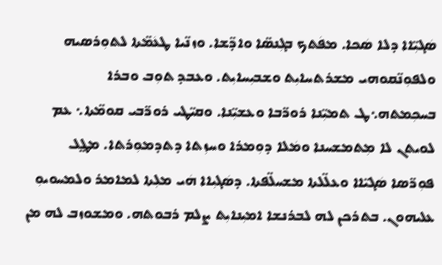ܣܿܓܝܼ̈ܐܐ ܕܠܐ ܣܿܟܐ. ܡܦܿܬܟ ܒܓܼܢܣ̈ܐ ܘܐܕ̈ܫܐ. ܘܙܢ̈ܝܐ ܛܥܿܡ̈ܬܐ ܠܬܘܼܪܣܝܗ ܘܠܦܘܼܢ̈ܩܘܗܝ ܡܫܪܬܚܐܝܼܬ ܘܫܒܝܼܚܐܝܼܬ. ܘܥܒܕ ܬܘܼܒ ܘܒܪܐ ܒܚܟܼܡܬܗ܆ܛ ܬܡܝܼ̈ܢܐ ܪܘܪ̈ܒܐ ܘܥܫܝܼ̈ܢܐ. ܘܩܝ̈ܛܝ ܪܘܪ̈ܒܝ ܩܘܡ̈ܬܐ܆ ܥܡ ܠܘܝܬܢ ܠܐ ܡܼܬܡܫܚܢܐ ܘܡܿܠܐ ܕܘܼܡܪܐ ܘܚܙܼܬܐ ܕܬܕܡܘܼܪܬܐ. ܡܛ݀ܠ ܦܘܼܪ̈ܣܐ ܣܿܓܝ̈ܐܐ ܘܥܠ̈ܠܬܐ ܡܫܚܠ̈ܦܬܐ. ܕܣܿܓܝܼܐܐ ܗܿܝ ܡܠܼܬܐ ܠܡܐܡܪ ܘܠܡܚܘܝܘܼ ܥܠܝܗܘܢ. ܒܬܪܟܢ ܠܗ ܠܒܪܢܫܐ ܐܡܝܼܢܐܝܼܬ ܨܠܡ ܪܒܘܬܗ. ܘܡܫܘܙܒ ܠܗ ܡܢ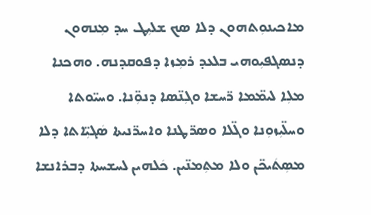ܡܐܟܝܢܘܼܬܗܘܢ ܕܠܐ ܣܟ ܫܠܝܼܛ ܚܕ ܡܼܢܗܘܢ ܕܢܣܓܦܝܼܘܗܝ ܒܠܥܕ ܪܡܼܙܐ ܕܦܘܩܕܢܗ. ܘܗܟܢܐ ܡܠܼܐ ܠܝܡ̈ܡܐ ܪ̈ܚܫܐ ܘܓܼܢ̈ܣܐ ܕܢܘܼ̈ܢܐ. ܘܚܝ̈ܘܬܐ ܘܚܠ̈ܝܼܙܘܼܢܐ ܘܓ̈ܠܐ ܘܣܪ̈ܛܢܐ ܘܐܚܪ̈ܢܝܬܐ ܣܿܓܝܼ̈ܐܬܐ ܕܠܐ ܡܣܼܬܿܝܟ̈ܢ ܘܠܐ ܡܬܼܡܢ̈ܝܢ. ܟܿܠܗܝܢ ܠܚܫܚܬܐ ܕܒܪܐܢܫܐ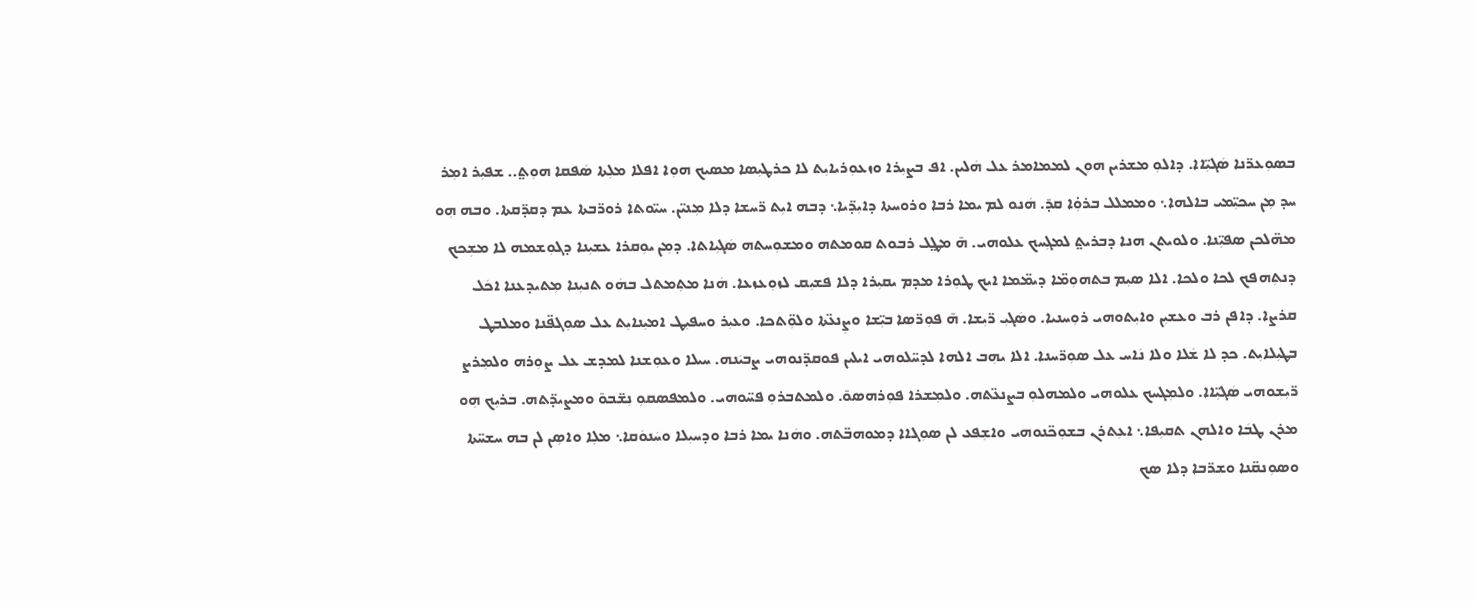ܒܣܘܼܥܪ̈ܢܐ ܣܿܓܝܼ̈ܐܐ. ܕܐܠܘܼ ܡܫܪܝܢ ܗܘܼܢ ܠܡܡܐܡܪ ܥܠ ܗܿܠܝܢ. ܐܦ ܒܨܝܼܪܐ ܘܙܥܘܼܪܝܐܝܼܬ ܠܐ ܟܪܛܝܼܣܐ ܡܣܝܟ ܗܘܼܐ ܐܦܠܐ ܡܠܼܬܐ ܣܿܦܩܐ ܗܘܼܬ݀.. ܫܦܝܼܪ ܐܡܼܪ ܚܕ ܡܼܢ ܚܟܝܼ̈ܡܝ ܒܐܠܗܐ܆ ܘܡܡܠܠ ܒܪܘܼ̇ܐ ܩܕ̄. ܗܿܢܘ ܠܡ ܝܡܐ ܪܒܐ ܘܪܘܚܬܐ ܕܐܝܼܕ̈ܝܐ܆ ܕܒܗ ܐܝܼܬ ܪ̈ܚܫܐ ܕܠܐ ܡܼܢܝ̈ܢ. ܚܝ̈ܘܬܐ ܪܘܪ̈ܒܬܐ ܥܡ ܕܩܕ̈ܩܬܐ. ܘܒܗ ܗܼܘ ܡܗ̈ܠܟܢ ܣܦܝܼ̈ܢܐ. ܘܠܘܝܬܢ ܗܢܐ ܕܒܪܝܬ݀ ܠܡܓܼܚܟ ܥܠܘܗܝ. ܗ̄ ܡܛ݀ܠ ܪܒܘܬ ܩܘܡܬܗ ܘܡܫܘܼܚܬܗ ܣܿܓܝܼܐܬܐ. ܕܡܼܢ ܝܘܼܩܪܐ ܥܫܝܼܢܐ ܕܓܘܼܫܡܗ ܠܐ ܡܫܼܟܟ ܕܢܬܼܗܦܟ ܠܟܐ ܘܠܟܐ. ܐܠܐ ܣܝܼܡ ܒܬܗܘܼܡ̈ܐ ܕܝܡ̈ܡܐ ܐܝܟ ܛܘܼܪܐ ܡܕܡ ܝܩܝܼܪܐ ܕܠܐ ܦܫܝܼܩ ܠܙܘܼܥܙܥܐ. ܗܿܢܐ ܡܬܼܡܬܠ ܒܗܿܘ ܬܢܝܼܢܐ ܡܼܬܝܕܥܢܐ ܐܟܿܠ ܩܪܨܐ. ܕܐܦܢ ܪܒ ܘܥܫܝܼܢ ܘܐܝܼܬܘܗܝ ܪܘܼܚܢܝܐ. ܘܣܿܓܝܼ ܪ̈ܝܼܫܐ. ܗ̄ ܦܘܼܪ̈ܣܐ ܒܝܼ̈ܫܐ ܘܨܼܢܥ̈ܬܐ ܘܠܘܼ̈ܬܟܐ. ܘܥܝܼܪ ܘܚܦܝܼܛ ܐܡܝܼܢܐܝܼܬ ܥܠ ܣܘܼܓܦ̈ܢܐ ܘܡܠܒܛ ܒܛܝܼܠܐܝܼܬ. ܟܕ ܠܐ ܫܿܠܐ ܘܠܐ ܢܿܐܚ ܥܠ ܣܘܼܪ̈ܚܢܐ. ܐܠܐ ܝܗܼܒ ܐܠܗܐ ܠܕܚ̈ܠܘܗܝ ܐܝܠܝܢ ܦܘܩܕ̈ܢܘܗܝ ܨܒܝܿܢܗ. ܚܝܠܐ ܘܥܘܼܫܢܐ ܠܡܕܫ ܥܠ ܨܘܼܪܗ ܘܠܡܼܪܨ ܪ̈ܝܼܫܘܗܝ ܣܿܓܝܼ̈ܐܐ. ܘܠܡܼܓܚܟ ܥܠܘܗܝ ܘܠܡܗܠܘܼ ܒܨܢܥ̈ܬܗ. ܘܠܡܼܫܪܐ ܦܘܼܪܗܣܘ̄. ܘܠܡܬܒܪܘܼ ܦܚ̈ܘܗܝ. ܘܠܡܦܣܩܘܼ ܢܼܫ̈ܒܘ̄ ܘܡܨܝܕ̈ܬܗ. ܒܪܝܼܟ ܗܼܘ ܡܪܢ ܛܒܿܐ ܘܐܠܗܢ ܬܩܝܼܦܐ܆ ܐܥܼܬܪܢ ܒܫܘܼܟ̈ܢܘܗܝ ܘܐܫܼܦܥ ܠܢ ܣܘܼܓܐܐ ܕܡܘܗܒ̈ܬܗ. ܘܗܿܢܐ ܝܡܐ ܪܒܐ ܘܕܚܝܼܠܐ ܘܚܿܢܘܿܩܐ܆ ܡܠܼܐ ܘܐܣܼܢ ܠܢ ܒܗ ܚܫܚ̈ܬܐ ܘܣܘܼܢܩ̈ܢܐ ܘܫܪ̈ܒܐ ܕܠܐ ܣܟ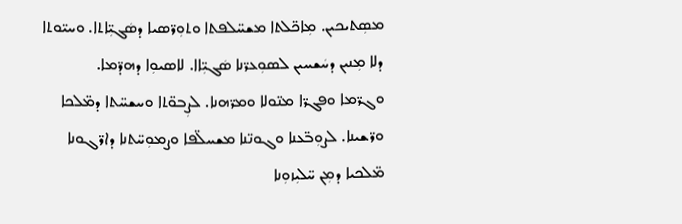ܡܣܼܬܝܟܝܢ. ܡܼܐܟ̈ܠܬܐ ܡܫܚ̈ܠܦܬܐ ܘܬܘܼܪ̈ܣܝܐ ܕܣܿܓܝܼ̈ܐܬܐ. ܘܚܝ̈ܘܬܐ ܕܠܐ ܡܼܢܝܢ ܕܚܿܫܚܝܢ ܠܣܘܼܥܪ̈ܢܐ ܣܿܓܝܼ̈ܐܐ. ܠܐܣܝܘܼܐ ܕܗܕ̈ܡܐ.
ܘܓܪ̈ܡܐ ܘܦܓܪ̈ܐ ܡܢ̈ܘܠܐ ܘܡܪ̈ܗܢܐ. ܠܨܼܒܘ̈ܬܐ ܘܚܫܚ̈ܬܐ ܕܡ̈ܠܟܐ ܘܪ̈ܫܝܢܐ. ܠܨܘܼܒ̈ܥܢܐ ܘܓܘܢ̈ܢܐ ܡܫܚܠ̈ܦܐ ܘܨܡܘܼܚ̈ܬܢܐ ܕܐܪ̈ܓܘܢܐ ܡ̈ܠܟܝܐ ܕܡܼܢ ܚ̈ܠܝܼܙܘܼܢܐ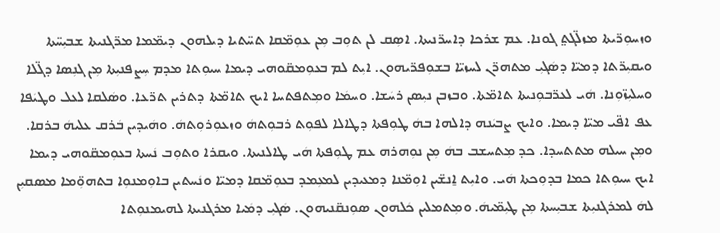ܘܙܚܘܼܪ̈ܝܬܐ ܡܙܠ̈ܓܬ݀ ܓܘܢܐ. ܥܡ ܫܪܟܐ ܕܐܚܪ̈ܢܝܬܐ. ܐܣܼܩ ܠܢ ܬܘܼܒ ܡܼܢ ܥܘܼܡ̈ܩܐ ܬܚ̈ܬܝܐ ܕܝܠܗܘܢ ܕܝܡ̈ܡܐ ܡܪ̈ܓܢܝܬܐ ܫܒܝܼܚ̈ܬܐ ܘܝܩܝܼܪ̈ܬܐ ܕܡܝ̈ܐ ܕܣܿܓܝܼ ܡܬܗܪ̈ܢ ܠܚܙܝ̈ܐ ܒܫܘܼܦܪ̈ܝܗܘܢ. ܐܝܼܬ ܠܡ ܒܥܘܼܡܩ̈ܘܗܝ ܕܝܡܐ ܚܝܘܼܬܐ ܡܕܡ ܚܼܨܦܢܝܼܬܐ ܡܼܢ ܓܢܼܣܐ ܕܓ̈ܠܐ ܘܚܠܝܼܙ̈ܘܼܢܐ. ܗܿܝ ܠܥܪ̈ܒܘܼܢܝܬܐ ܬܐܡ̈ܬܐ. ܘܒܙܒܢ ܢܝܼܣܢ ܪܚܿܫܐ. ܘܚܡܿܐ ܘܡܼܬܦܬܚܐ ܐܝܟ ܬܐܡ̈ܬܐ ܕܬܪܝܢ ܬܪ̈ܥܐ. ܘܣܿܠܩܐ ܠܥܠ ܘܛܝܿܦܐ ܥܦ ܐܦ̈ܝ ܡܝ̈ܐ ܕܝܡܐ. ܘܐܝܟ ܨܒܝܿܢܗ ܕܐܠܗܐ ܒܗܿ ܛܘܼܦܬܐ ܕܛܐܠܐ ܠܦܘܼܬ ܪܒܘܼܬܗܿ ܘܙܥܘܼܪܘܼܬܗܿ. ܘܗܿܝܕܝܢ ܒܿܪܩ ܥܠܝܗܿ ܒܪܩܐ. ܘܡܼܢ ܚܝܠܗ ܡܬܬܚܕܐ. ܟܕ ܡܼܬܚܫܒ ܒܗܿ ܡܼܢ ܢܘܼܗܪܗ ܥܡ ܛܘܼܦܬܐ ܗܿܝ ܛܐܠܢܝܬܐ. ܘܝܩܪܐ ܘܬܘܼܒ ܢܿܚܬܐ ܒܥܘܼܡܩ̈ܘܗܝ ܕܝܡܐ ܐܝܟ ܚܝܘܼܬܐ ܟܡܐ ܒܕܘܼܟܬܐ ܗܿܝ. ܘܐܝܼܬ ܐ̱ܢܫ̈ܝܢ ܐܘܼܡ̈ܢܐ ܕܡܥܝܕܝܢ ܠܡܥܼܡܕ ܒܥܘܼܡ̈ܩܐ ܕܡܝ̈ܐ ܘܢܿܚܬܝܢ ܒܐܘܼܡܢܘܼܐ ܒܬܗܘܼ̈ܡܐ ܡܣܩܝܼܢ ܠܗܿ ܠܡܪܓܢܝܼܬܐ ܫܒܝܼܚܬܐ ܡܼܢ ܛܝܼܡ̈ܝܗܿ. ܘܡܼܬܡܠܝܢ ܟܿܠܗܘܢ ܣܘܼܢܩ̈ܢܝܗܘܢ. ܣܿܓܝܼ ܕܡܿܝܐ ܡܪܓܢܝܬܐ ܠܗܝܡܢܘܼܬܐ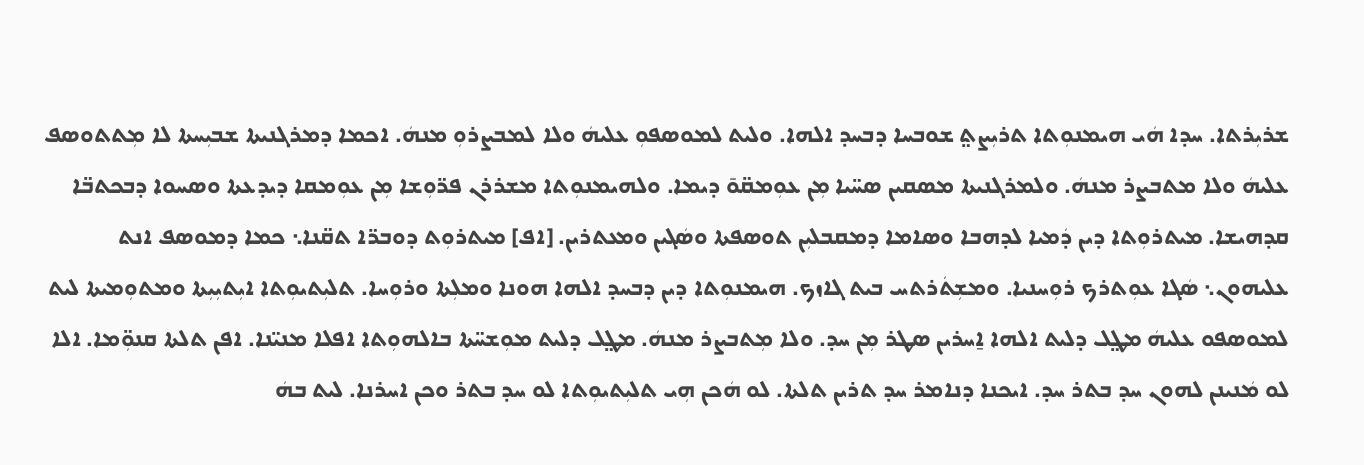ܫܪܝܼܪܬܐ. ܚܕܐ ܗܿܝ ܗܝܡܢܘܼܬܐ ܬܪܝܼܨܬ݀ ܫܘܒܚܐ ܕܒܚܕ ܐܠܗܐ. ܘܠܝܬ ܠܡܘܣܦܘܼ ܥܠܝܗܿ ܘܠܐ ܠܡܒܨܪܘܼ ܡܢܗܿ. ܐܟܡܐ ܕܡܪܓܢܝܬܐ ܫܒܝܼܚܬܐ ܠܐ ܡܼܬܬܘܣܦ ܥܠܝܗܿ ܘܠܐ ܡܬܒܨܪ ܡܢܗܿ. ܘܠܡܪܓܢܝܬܐ ܡܣܩܝܢ ܣܚ̈ܝܐ ܡܼܢ ܥܘܼܡܩ̈ܘ̄ ܕܝܡܐ. ܘܠܗܝܡܢܘܼܬܐ ܡܫܪܪܢ ܦܪ̈ܘܼܫܐ ܡܼܢ ܥܘܼܡܩܐ ܕܝܕܥܬܐ ܘܣܚܘܐ ܕܒܟܬܒ̈ܐ ܩܕܗܝܫܐ. ܡܝܬܪܘܼܬܐ ܕܝܢ ܕܿܡܝܐ ܠܕܗܒܐ ܘܣܐܡܐ ܕܡܩܒܠܝܼܢ ܬܘܣܦܬܐ ܘܣܿܓܝܢ ܘܡܥܬܪܝܢ. [ܐܦ] ܡܝܬܪܘܼܬ ܕܘܒܪ̈ܐ ܬܩ̈ܢܐ܆ ܟܡܐ ܕܡܘܣܦ ܐܢܬ ܥܠܝܗܘܢ܆ ܣܿܓܐ ܥܘܼܬܪܟ ܪܘܼܚܢܝܐ. ܘܡܫܼܬܿܪܬܚ ܒܝܬ ܓܐܙܟ. ܗܝܡܢܘܼܬܐ ܕܝܢ ܕܒܚܕ ܐܠܗܐ ܗܘܢܐ ܘܡܠܼܬܐ ܘܪܘܼܚܐ. ܬܠܝܼܬܝܘܼܬܐ ܐܝܼܬܝܼܝܼܬܐ ܘܡܬܘܼܡܝܬܐ ܠܝܬ ܠܡܘܣܦܘ ܥܠܝܗܿ ܡܛ݀ܠ ܕܠܝܬ ܐܠܗܐ ܐ̱ܚܪܝܢ ܣܛܪ ܡܼܢ ܚܕ. ܘܠܐ ܡܼܬܒܨܪ ܡܢܗܿ. ܡܛ݀ܠ ܕܠܝܬ ܡܘܼܫܚ̈ܬܐ ܒܐܠܗܘܼܬܐ ܐܦܠܐ ܡܢܝ̈ܢܐ. ܐܦܢ ܬܠܬܐ ܩܢܘܼ̈ܡܐ. ܐܠܐ ܠܘ ܡܿܢܝܢܢ ܠܗܘܢ ܚܕ ܒܬܪ ܚܕ. ܐܝܟܢܐ ܕܢܐܡܪ ܚܕ ܬܪܝܢ ܬܠܬܐ. ܠܘ ܗܿܟܢ ܗܼܝ ܬܠܝܼܬܝܘܼܬܐ ܠܘ ܚܕ ܒܬܪ ܘܟܢ ܐܚܪܢܐ. ܠܝܬ ܒܗܿ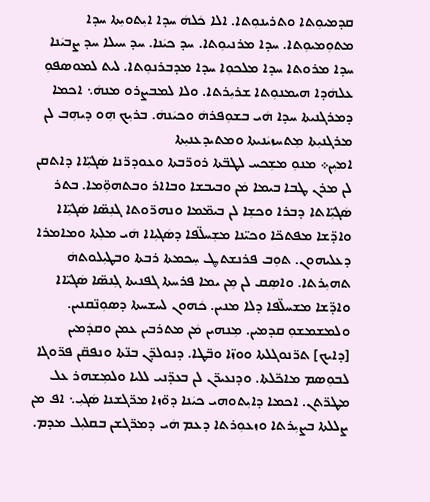ܩܕܡܝܘܼܬܐ ܘܬܪܝܢܘܼܬܐ. ܐܠܐ ܟܿܠܗܿ ܚܕܐ ܐܝܼܬܘܝܼܬܐ ܚܕܐ ܡܬܘܼܡܝܘܼܬܐ. ܚܕܐ ܡܪܢܝܘܼܬܐ. ܚܕ ܟܝܿܢܐ. ܚܕ ܚܝܠܐ ܚܕ ܨܒܝܿܢܐ ܚܕܐ ܡܪܘܬܐ ܚܕܐ ܡܠܟܘܼܐ ܚܕܐ ܡܕܒܪܢܘܼܬܐ. ܠܝܬ ܠܡܘܣܦܘܼ ܥܠܗܿܕܐ ܗܝܡܢܘܼܬܐ ܫܪܝܼܪܬܐ. ܘܠܐ ܠܡܒܨܪܘ ܡܢܗܿ܆ ܐܟܡܐ ܕܡܪܓܢܝܬܐ ܚܕܐ ܗܿܝ ܒܫܘܼܦܪܗܿ ܘܟܝܿܢܗܿ. ܒܪܝܼܟ ܗܼܘ ܕܝܗܼܒ ܠܢ ܡܪܓܢܝܼܬܐ ܡܼܬܚܙܝܿܢܝܬܐ ܘܡܬܝܕܥܢܝܼܬܐ
ܐܡܝܼܢ܀ ܡܢܘܼ ܡܫܼܟܚ ܠܛܒ̈ܬܐ ܪܘܪ̈ܒܬܐ ܘܥܘܕܪ̈ܢܐ ܣܿܓܝܼ̈ܐܐ ܕܐܬܩܢ ܠܢ ܡܪܢ ܛܒܐ ܒܝܡܐ ܡܿܢ ܘܒܝܒܫܐ ܘܒܐܐܪ ܘܒܬܗܘܼ̈ܡܐ. ܒܬܪ ܣܿܓܝܼ̈ܐܬܐ ܕܒܪܐ ܘܟܫܼܐ ܠܢ ܒܝܡ̈ܡܐ ܘܢܗܪ̈ܘܬܐ ܓܢܼܣ̈ܐ ܣܿܓܝܼ̈ܐܐ ܘܐܕ̈ܫܐ ܡܦܬܟ̈ܐ ܘܟܝ̈ܢܐ ܡܫܼܚܠ̈ܦܐ ܕܣܿܓܝܼܐܐ ܗܿܝ ܡܠܼܬܐ ܘܡܐܡܪܐ ܕܥܠܝܗܘܢ. ܬܘܼܒ ܦܪܢܫܬܜ ܚܼܟܡܬܐ ܪܒܬܐ ܘܒܛܝܼܠܘܬܗܿ ܬܗܝܼܪܬܐ. ܘܐܣܼܩ ܠܢ ܡܼܢ ܝܡܐ ܦܪܚܬܐ ܓܦܢܝܬܐ ܓܼܢܣ̈ܐ ܣܿܓܝ̈ܐܐ ܘܐܕ̈ܫܐ ܡܫܚܠ̈ܦܐ ܕܠܐ ܡܢܝܢ. ܟܿܗܘܢ ܠܚܫܚܬܐ ܕܣܘܼܢ̈ܩܢܝܢ. ܘܠܡܫܡܫܘܼ ܩܕܡܝܢ. ܡܼܢܗܝܢ ܡܿܢ ܡܬܪܒܝܢ ܥܡܢ ܘܩܕܿܡܝܢ [ܕܐܝܟ] ܬܪ̈ܢܘܓܠܬܐ ܘܘܙ̈ܐ ܘܒ̈ܛܐ. ܕܢܘܠܕ̈ܢ ܒܢ̈ܬܐ ܘܢܦܩ̈ܢ ܦܪ̈ܘܓܐ ܠܒܘܼܣܡ ܡܐܟ̈ܠܬܐ. ܘܕܢܥܝܪ̈ܢ ܠܢ ܒܥܕ̈ܢܝ ܠܠܝܐ ܘܠܡܼܫܗܪ ܥܠ ܡܛܪ̈ܬܢ. ܐܟܡܐ ܕܐܝܼܬܘܗܝ ܟܝܿܢܐ ܕܘ̈ܙܐ ܡܪ̈ܓܫܢܐ ܣܿܓܝܼ܆ ܐܦ ܡܢ ܨܠܠܬܐ ܒܨܝܼܪܬܐ ܘܙܥܘܼܪܬܐ ܕܥܡ ܗܿܝ ܕܡܪ̈ܓܫܢ ܒܩܠܝܼܠ ܡܕܡ.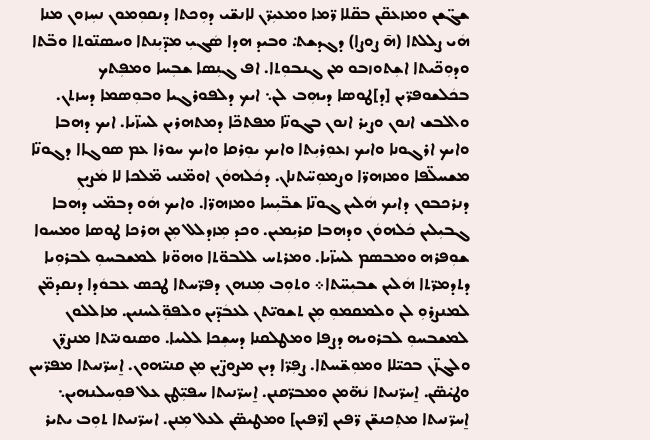ܫܓ̈ܫܢ ܘܡܙܥܩ̈ܢ ܒܩ̈ܠܐ ܪ̈ܡܐ ܘܡܥܝܼܪ̈ܢ ܠܐܢܫ̈ܝ ܕܘܼܟܬܐ ܕܢܩܘܼܡܘܢ ܢܚܼܙܘܢ ܡܢܐ ܗܿܝ ܨܠܠܬܐ (ܗ̄ ܨܘܨܐ) ܕܓܕܫܬ݀. ܘܒܝܕ ܗܕܐ ܣܿܓܝܼ ܡܕ̈ܝܼܢܬܐ ܘܚܣܢ̈ܘܬܐ ܘܒ̈ܬܐ ܘܕܘܼܟ̈ܝܬܐ ܐܫܼܬܘܙܒܘ ܡܢ ܓܢܒܘܼܬܐ. ܐܦ ܓܢܼܣܐ ܫܒܼܚܐ ܘܡܦܼܬܟ ܒܟܿܠܫܘܦܪ̈ܝܢ [ܕ]ܛܘܣܐ ܕܝܗܼܒ ܠܢ܆ ܐܝܟ ܕܠܦܘܪܓܝܐ ܘܒܘܼܣܡܐ ܕܚܙܬܢ. ܘܐܠܒܫ ܐܢܘܢ ܘܨܝܪ ܐܢܘܢ ܒܓܘܢ̈ܐ ܡܦܬܟ̈ܐ ܕܡܬܗܪܝܢ ܠܚܙ̈ܝܐ. ܐܝܟ ܕܗܒܐ ܘܐܝܟ ܐܪܓܘܢܐ ܘܐܝܟ ܙܥܘܼܪܝܼܬܐ ܘܐܝܟ ܝܘܼܪܩܐ ܘܐܝܟ ܚܘܪܐ ܥܡ ܣܘܓܐܐ ܕܓܘܢ̈ܐ ܡܫܚܠ̈ܦܐ ܘܡܙܗܪ̈ܐ ܘܨܡܘܼܚ̈ܬܢܐܢ. ܕܟܿܠܗܘܿܢ ܐܘܡ̈ܢܝ ܡ̈ܠܟܐ ܠܐ ܡܿܨܝܢܼ ܕܢܪܟܒܘܢ ܕܐܝܟ ܗܿܠܝܢ ܓܘܢ̈ܐ ܫܒ̈ܝܼܚܐ ܘܡܙܗܪ̈ܐ. ܘܐܝܟ ܗܿܘ ܕܒܡ̈ܝ ܕܗܒܐ ܓܒܝܼܠܝܢ ܟܿܠܗܘܿܢ ܘܕܗܒܐ ܩܪܝܼܡܝܢ. ܘܟܕ ܡܼܙܕܠܠ ܡܼܢ ܗܪܟܐ ܛܘܣܐ ܘܡܚܘܐ ܫܘܼܦܪܗ ܘܡܒܣܡ ܠܚܙ̈ܝܐ. ܘܡܪܬܚ ܠܠܒܘ̈ܬܐ ܘܗܘ̈ܢܐ ܠܡܫܒܚܘܼ ܠܒܪܘܼܝܐ ܕܬܕܡܪ̈ܬܐ ܗܿܠܝܢ ܫܒܝܼܚ̈ܬܐ܀ ܘܬܘܼܒ ܡܼܢܗܢ ܕܦܪ̈ܚܬܐ ܛܟܣ ܥܒܘܿܕܐ ܕܢܩܕܡ̈ܢ ܠܡܢܨܪܘܼ ܠܢ ܘܠܡܩܡܘܼ ܡܼܢ ܬܫܘܝ̈ܬܢ ܠܥܒܿܕ̈ܝܢ ܘܠܦܘܼ̈ܠܚܢܝܢ. ܡܐܠܠܘܢ ܠܡܫܒܚܘܼ ܠܒܪܘܝܗ ܕܨܦܐ ܘܡܛܠܩܢܐ ܕܚܫܼܟܐ ܠܠܝܝܐ. ܘܣܢܘܢܝ̈ܬܐ ܡܢܨܪ̈ܢ ܘܠܓܙ̈ܢ ܒܟܝ̈ܠܐ ܘܡܘܼܫ̈ܚܬܐ. ܨܦܼܪ̈ܐ ܕܝܢ ܡܨܘܨ̈ܝܢ ܡܼܢ ܩܢܝ̈ܗܘܢ. ܐ̱ܚܪ̈ܢܝܬܐ ܡܦܪ̈ܚܢ ܘܛ݀ܝܣ̈ܢ. ܐ̱ܚܪ̈ܢܝܬܐ ܢܿܗ̈ܡܢ ܘܡܒܪ̈ܩܢܢ. ܐ̱ܚܪ̈ܢܝܬܐ ܚܦܝܼ̈ܛܢ ܥܠ ܦܘܼܚܠܢܗܝܢ܆ ܐ̱ܚܪ̈ܢܝܬܐ ܡܬܼܟܢܫ̈ܢ ܪ̈ܦܝܢ [ܪ̈ܦܝܢ] ܘܡܛܝܣ̈ܢ ܠܥܠ ܡܼܢܢ. ܐܚܪ̈ܢܝܬܐ ܬܘܼܒ ܝܬܝܪ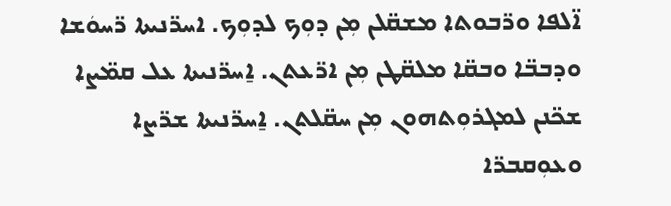ܐ̈ܠܦܐ ܘܪ̈ܒܘܬܐ ܡܫܩ̈ܠܢ ܡܼܢ ܕܘܼܟ ܠܕܘܼܟ. ܐܚܪ̈ܢܝܬܐ ܪ̈ܚܘܿܫܐ ܘܕܒܒ̈ܐ ܘܒܩ̈ܐ ܡܠܩ̈ܛܢ ܡܼܢ ܐܪ̈ܥܬܢ. ܐ̱ܚܪ̈ܢܝܬܐ ܥܠ ܩܡ̈ܨܐ ܫܟ̈ܢܢ ܠܡܓܪܘܼܬܗܘܢ ܡܼܢ ܚܩ̈ܠܬܢ. ܐ̱ܚܪ̈ܢܝܬܐ ܫܪ̈ܨܐ ܘܥܘܼܩܒܪ̈ܐ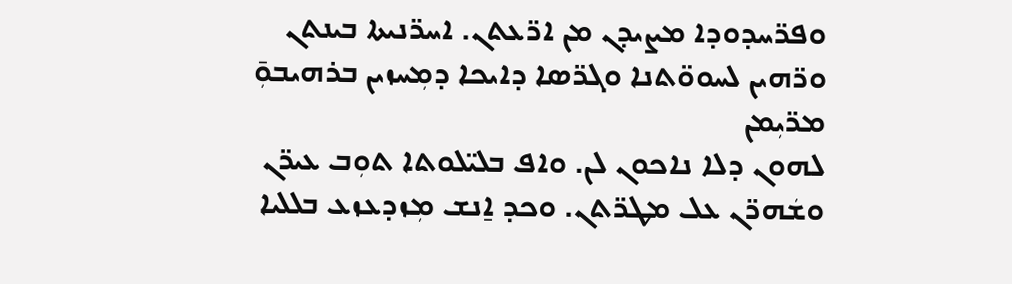ܘܦܪ̈ܚܕܘܕܐ ܡܨܝܕܢ ܡܢ ܐܪ̈ܥܬܢ. ܐܚܪ̈ܢܝܬܐ ܒܝܢܬܢ ܘܪ̈ܗܝܢ ܠܚܘܘ̈ܬܢܐ ܘܓܪ̈ܣܐ ܕܐܝܟܐ ܕܡܼܚܙܝܢ ܒܪܗܝܒܘܼ̄ ܡܪ̈ܝܼܡܢ
ܠܗܘܢ ܕܠܐ ܢܐܟܘܢ ܠܢ. ܘܐܦ ܒܠܝ̈ܠܘܬܐ ܬܘܼܒ ܥܝܪ̈ܢ ܘܫܿܗܪ̈ܢ ܥܠ ܡܛܪ̈ܬܢ. ܘܟܕ ܐ̱ܢܫ ܡܼܙܕܥܙܥ ܒܠܠܝܐ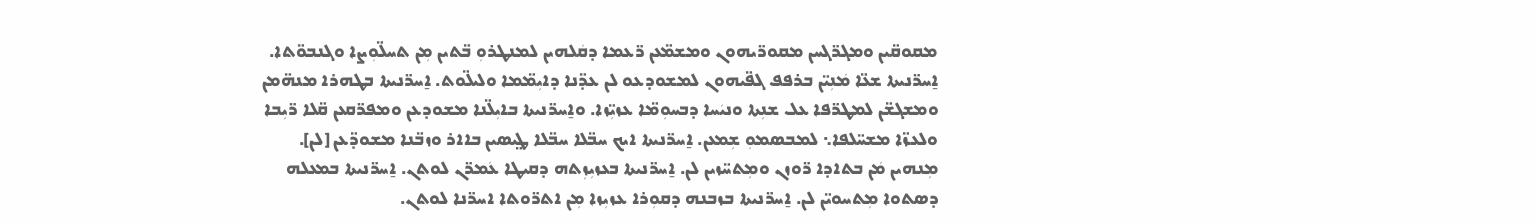ܡܩܘܩ̈ܝܢ ܘܡܓܪ̈ܓܚܢ ܡܩܘܪ̈ܝܗܘܢ ܘܡܫܡ̈ܥܢ ܪ̈ܥܡܐ ܕܩܿܠܗܝܢ ܠܡܢܛܪܘܼ ܒ̈ܬܝܢ ܡܼܢ ܬܚܠ̈ܘܼܨܐ ܘܓܢܒܘ̈ܬܐ. ܐ̱ܚܪ̈ܢܝܬܐ ܫܥ̈ܐ ܡܿܢܼܝ̈ܢ ܒܪܦܦ ܓܦ̈ܝܗܘܢ ܠܡܫܘܕܥܘ ܠܢ ܥܕ̈ܢܐ ܕܐܝܼܡ̈ܡܐ ܘܠܝܠ̈ܘܬ. ܐ̱ܚܪ̈ܢܝܬܐ ܒܛܗܪܐ ܡܢܗ̈ܡܢ ܘܡܫܓܫ̈ܢ ܠܡܛܪ̈ܦܐ ܥܠ ܫܢܼܬܐ ܘܢܝܿܚܐ ܕܒܚܘܼܡ̈ܐ ܥܙܝܼ̈ܙܐ. ܘܐ̱ܚܪ̈ܢܝܬܐ ܒܐܝܼܠ̈ܢܐ ܡܫܘܕܥܢ ܘܡܦܪ̈ܩܥܢ ܩ̈ܠܐ ܪ̈ܝܼܒܐ ܘܠܥܙ̈ܐ ܡܫܚ̈ܠܦܐ܆ ܠܡܒܣܡܘܼ ܫܼܡܥܢ. ܐ̱ܚܪ̈ܢܝܬܐ ܐܝܟ ܚܒ̈ܠܐ ܚܒ̈ܠܐ ܛ݀ܝܣܝܢ ܒܐܐܪ ܘܙܒ̈ܢܐ ܡܫܘܕ̈ܥܢ [ܠܢ]. ܡܼܢܗܝܢ ܡܿܢ ܒܬܐܕܐ ܪ̈ܘܙܢ ܘܡܼܬܚ̈ܙܝܢ ܠܢ. ܐ̱ܚܪ̈ܢܝܬܐ ܒܥܙܝܼܙܼܬܗ ܕܩܝܛܐ ܥܿܡܪ̈ܢ ܠܘܬܢ. ܐ̱ܚܪ̈ܢܝܬܐ ܒܡܥܠܗ ܕܣܬܘܐ ܡܼܬܚܘܝ̈ܢ ܠܢ. ܐ̱ܚܪ̈ܢܝܬܐ ܒܙܒܢܗ ܕܩܘܼܪܐ ܥܙܝܼܙܐ ܡܼܢ ܐܬܪ̈ܘܬܐ ܐܚܪ̈ܢܐ ܠܘܬܢ.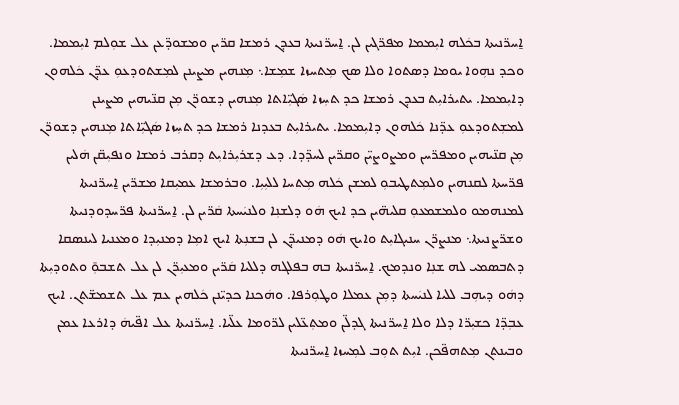ܐ̱ܚܪ̈ܢܝܬܐ ܒܟܿܠܗ ܐܝܼܡܡܐ ܡܦܪ̈ܓܝܢ ܠܢ. ܐ̱ܚܪ̈ܢܝܬܐ ܒܥܕܢ ܪܡܫܐ ܩܪ̈ܝܢ ܘܡܫܘܕ̈ܥܢ ܥܠ ܫܘܼܠܡ ܐܝܼܡܡܐ. ܘܟܕ ܢܗܼܘܐ ܝܘܡܐ ܕܣܬܘܐ ܘܠܐ ܣܟ ܡܼܬܚܙܐ ܫܡܼܫܐ܆ ܡܼܢܗܝܢ ܡܨܝܢܢ ܠܡܼܫܬܘܕܥܘܼ ܥܕ̈ܢ ܟܿܠܗܘܢ ܕܐܝܼܡܡܐ. ܝܬܝܪܐܝܼܬ ܒܥܕܢ ܪܡܫܐ ܟܕ ܬܚܼܙܐ ܣܿܓܝܼ̈ܐܬܐ ܡܼܢܗܝܢ ܕܫܘܪ̈ܢ ܡܼܢ ܩܢ̈ܝܗܝܢ ܡܨܝܢܢ ܠܡܫܼܬܘܕܥܘܼ ܥܕ̈ܢܐ ܟܿܠܗܘܢ ܕܐܝܼܡܡܐ. ܝܬܝܪܐܝܼܬ ܒܥܕܢܐ ܪܡܫܐ ܟܕ ܬܚܼܙܐ ܣܿܓܝܼ̈ܐܬܐ ܡܼܢܗܝܢ ܕܫܘܪ̈ܢ ܡܼܢ ܩܢ̈ܝܗܝܢ ܘܡܦܪ̈ܚܢ ܘܡܨܘܨܝ̈ܢ ܘܩܪ̈ܝܢ ܠܚܕ̈ܕܐ. ܕܥ ܕܫܪܝܼܪܐܝܼܬ ܕܩܪܒ ܪܡܫܐ ܘܢܦܝܼܩ̈ܢ ܗܿܠܝܢ ܦܪ̈ܚܬܐ ܠܩܢܗܝܢ ܘܠܡܼܬܛܝܒܘܼ ܠܡܫܢ ܟܿܠܗ ܡܼܬܚܐ ܠܠܝܼܝܼܐ. ܘܒܪܡܫܐ ܥܡܝܼܩܐ ܡܫܪ̈ܝܢ ܐ̱ܚܪ̈ܢܝܬܐ ܠܡܢܗܡܘ ܘܠܡܫܡܥܘܼ ܩܠܝܗ̈ܝܢ ܟܕ ܐܝܟ ܗܿܘ ܕܠܫܢܼܐ ܘܠܢܝܿܚܬܐ ܩܿܪ̈ܝܢ ܠܢ. ܐ̱ܚܪ̈ܢܝܬܐ ܦܪ̈ܚܕܘܕܢܝܬܐ ܘܫܪ̈ܨܢܝܬܐ܆ ܡܢܨܪ̈ܢ ܚܢܝܓܐܝܼܬ ܘܐܝܟ ܗܿܘ ܕܡܢܝܕ̈ܢ ܠܢ ܒܫܢܼܬܐ ܐܝܟ ܐܡܼܐ ܕܡܢܝܼܕܐ ܘܡܥܢܝܐ ܠܝܢܣܩܐ ܕܬܒܣܡܝ ܠܗ ܫܢܼܐ ܘܢܕܡܟ. ܐ̱ܚܪ̈ܢܝܬܐ ܒܗ ܒܦܠܓܗ ܕܠܠܝܐ ܩܿܪ̈ܝܢ ܘܡܥܝܼܪ̈ܢ ܠܢ ܥܠ ܬܫܒܘܼ̄ ܘܬܘܕܝܼܬܐ ܕܗܿܘ ܕܝܗܼܒ ܠܠܝܐ ܠܢܝܿܚܬܐ ܕܡܼܢ ܥܡܠܐ ܘܛܘܼܪܦܐ. ܘܗܿܟܢܐ ܟܕܝ̈ܢܢ ܟܿܠܗܝܢ ܥܡ ܥܠ ܬܫܡܫ̈ܬܢ. ܐܝܟ ܥܒܼܕ̈ܐ ܟܫܝܼܪ̈ܐ ܕܠܐ ܘܠܐ ܐ̱ܚܪ̈ܢܝܬܐ ܓܕܠ̈ܢ ܘܡܬܼܥ̈ܠܝܢ ܠܪ̈ܘܡܐ ܥܠ̈ܝܐ. ܐ̱ܚܪ̈ܢܝܬܐ ܥܠ ܐܦ̈ܝܗܿ ܕܐܪܥܐ ܥܡܢ ܘܒܝܢܬܢ ܡܼܬܗܦ̈ܟܢ. ܐܝܼܬ ܬܘܼܒ ܠܡܼܚܙܐ ܐ̱ܚܪ̈ܢܝܬܐ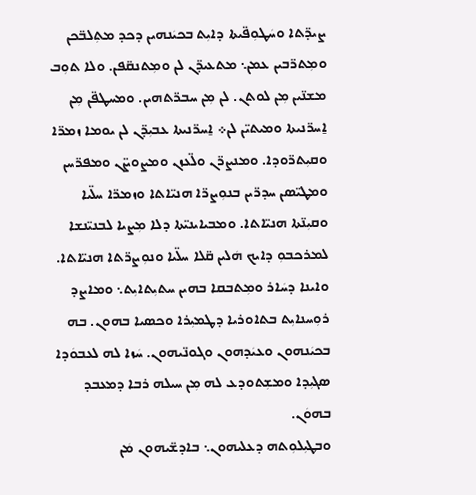ܨܝܕ̈ܬܐ ܘܚܿܛܘܼܦ̈ܝܬܐ ܕܐܝܼܬ ܒܟܝܿܢܗܝܢ ܕܟܕ ܡܬܼܠܒ̈ܟܢ ܘܡܼܬܪ̈ܒܝܢ ܥܡܢ܆ ܡܬܥܝܕ̈ܢ ܠܢ ܘܡܼܬܢܩ̈ܦܢ. ܘܠܐ ܬܘܼܒ ܡܫܢ̈ܝܢ ܡܼܢ ܠܘܬܢ. ܠܢ ܡܼܢ ܚܒܪ̈ܬܗܝܢ. ܘܡܚܛܦ̈ܢ ܡܼܢ ܐ̱ܚܪ̈ܢܝܬܐ ܘܡܝܬܝ̈ܢ ܠܢ܀ ܐ̱ܚܪ̈ܢܝܬܐ ܥܒܝܼܕ̈ܢ ܠܢ ܝܘܡܐ ܙܡܪ̈ܐ ܘܩܝܼܬܪ̈ܘܕܐ. ܘܡܢܨܪ̈ܢ ܘܠ̈ܥܙܢ ܘܡܨܘܨ̈ܢ ܘܡܦܪ̈ܚܢ ܘܡܛܝ̈ܣܢ ܚܕܪ̈ܝܢ ܒܢܘܼܨܪ̈ܐ ܗܢܝ̈ܐܬܐ ܘܙܡܪ̈ܐ ܚܠ̈ܝܐ ܘܩܝܼܢ̈ܬܐ ܗܢܝ̈ܐܬܐ. ܘܡܒܝܐܝܢܝ̈ܬܐ ܕܠܐ ܡܼܨܝܐ ܠܒܢܝ̈ܢܫܐ ܠܡܪܟܒܘܼ ܕܐܝܟ ܗܿܠܝܢ ܩ̈ܠܐ ܚܠ̈ܝܐ ܘܢܘܼܨܪ̈ܬܐ ܗܢܝ̈ܐܬܐ. ܘܐܝܢܐ ܕܚܿܐܪ ܘܡܼܬܒܩܐ ܒܗܝܢ ܚܬܝܼܬܐܝܼܬ܆ ܘܡܐܨܕ ܪܘܼܚܢܐܝܼܬ ܒܬܐܘܪܝܐ ܕܛܡܝܼܪܐ ܘܟܣܝܐ ܒܗܘܢ. ܒܗ ܒܟܝܿܢܗܘܢ ܘܥܝܿܕܗܘܢ ܘܓܘܢ̈ܝܗܘܢ. ܚܿܙܐ ܠܗ ܠܥܒܘܿܕܐ ܣܓܝܼܕܐ ܘܡܫܼܬܘܕܥ ܠܗ ܡܼܢ ܚܝܠܗ ܪܒܐ ܕܡܥܒܕ ܒܗܘܿܢ.
ܘܒܛܝܼܠܘܼܬܗ ܕܥܠܝܗܘܢ܆ ܒܐܕܫ̈ܝܗܘܢ ܡܿܢ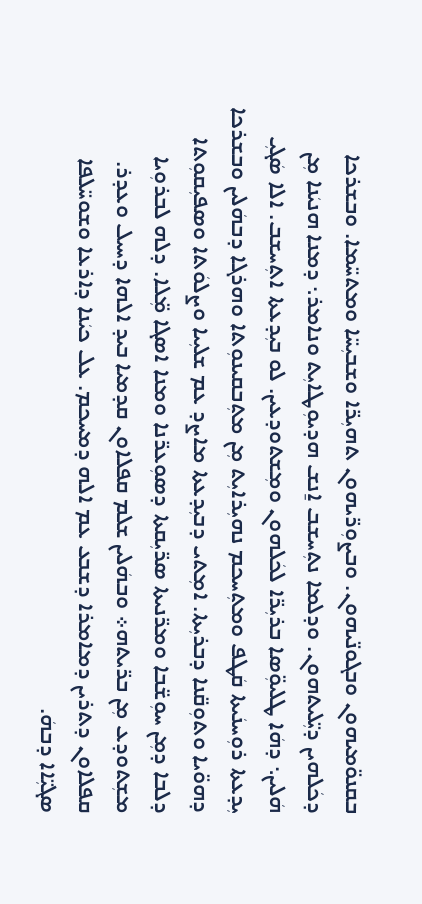ܒܩܢܘ̈ܡܝܗܘܢ ܘܒܓܘܢ̈ܝܗܘܢ. ܘܒܨܘܼܪ̈ܝܗܘܢ ܬܗܝܼܪ̈ܐ ܘܫܒܝܼܚ̈ܐ ܘܡܬܚ̈ܡܐ. ܘܒܫܪܟܐ ܕܟܿܠܗܝܢ ܕܝܼ̈ܠܝܬܗܘܢ. ܘܕܠܡܐ ܢܬܼܚܫܒ ܐ̱ܢܫ ܗܕܝܘܼܛܐܝܼܬ ܘܢܐܡܪ܆ ܕܡܢܐ ܗܢܝܿܢܐ ܡܼܢ ܗܿܠܝܢ܆ ܕܗܿܐ ܛܠܝܘܼ̈ܣܐ ܒܪܝܼܪ̈ܐ ܠܟܿܠܗܘܢ ܘܡܼܫܬܘܕܥܝܢ. ܠܘ ܒܝܼܕܥܬܐ ܐܬܼܚܫܒ. ܐܠܐ ܣܿܓܝܼ ܝܼܕܥܬܐ ܪܘܼܚܢܿܝܬܐ ܩܿܛܦ ܘܡܬܼܚܟܡ ܢܗܝܼܪܐܝܼܬ ܡܼܢ ܡܬܼܒܩܝܢܘܼܬܐ ܘܗܪܓܐ ܕܒܗܿܠܝܢ ܘܒܫܪܟܐ ܕܗܘ̈ܝܐ ܘܬܘܼܩ̈ܢܐ ܕܒܪܝܼܬܐ. ܐܡܼܬܝ ܕܒܝܼܕܥܬܐ ܡܐܨܕ ܥܡ ܫܠܝܼܝܐ ܘܨܠܘܿܬܐ ܘܣܦܝܼܩܘܼܬܐ ܕܠܒܐ ܕܡܼܢ ܚܘܼܫ̈ܒܐ ܘܡܪ̈ܢܝܬܐ ܣܪ̈ܝܼܩܬܐ ܕܣܘܼܥܪ̈ܢܐ ܘܡܢܐ ܐܣܓܐ ܡܼ̈ܠܐ. ܕܠܗ ܠܒܪܘܼܝܐ ܡܫܼܬܘܕܥ ܡܼܢ ܒܪ̈ܝܬܗ܀ ܘܒܗܿܠܝܢ ܫܠܡ ܩܦܠܐܘܢ ܩܕܡܝܐ ܒܝܕ ܐܠܗܐ ܕܚܝܠ ܘܥܕܪ.
ܩܦܠܐܘܢ ܕܬܪܝܢ ܕܡܐܡܪܐ ܕܫܒܥ ܥܡ ܐܠܗ ܕܡܚܟܡ. ܥܠ ܟܝܿܢܐ ܕܐܪܥܐ ܘܫܘܚ̈ܠܦܐ ܣܓܝܼ̈ܐܐ ܕܒܗܿ.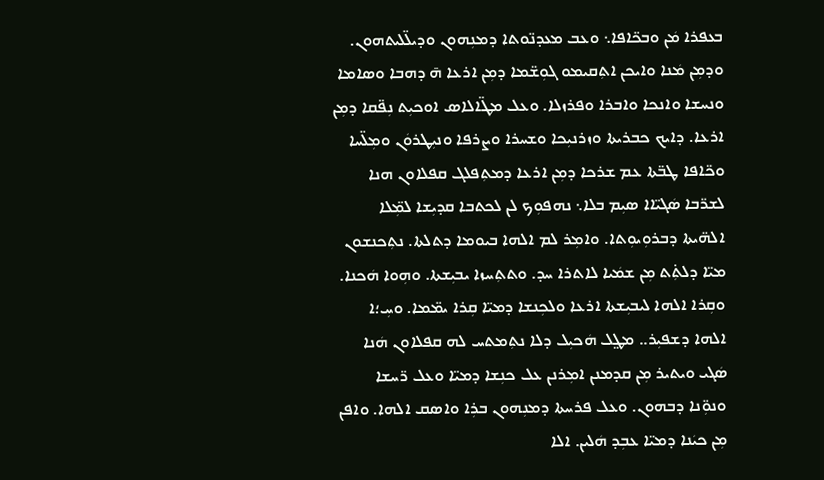ܒܥܦܪܐ ܡܿܢ ܘܒܟ̈ܐܦܐ܆ ܘܥܒ ܡܥܕܢ̈ܘܬܐ ܕܡܢܼܗܘܢ ܘܕܝܠ̈ܠܝܬܗܘܢ. ܘܕܡܼܢ ܡܿܢܐ ܘܐܝܟܢ ܐܬܼܩܝܡܘ ܓܘܼܫ̈ܡܐ ܕܡܼܢ ܐܪܥܐ ܗ̄ ܕܗܒܐ ܘܣܐܡܐ ܘܢܚܫܐ ܘܐܢܟܐ ܘܐܒܪܐ ܘܦܪܙܠܐ. ܘܥܠ ܡܛ̈ܐܠܐܣ ܐܘܟܝܼܬ ܢܼܦ̈ܩܐ ܕܡܼܢ ܐܪܥܐ. ܕܐܝܟ ܟܒܪܝܬܐ ܘܙܪܢܝܼܟܐ ܘܫܚܪܐ ܘܨܪܦܐ ܘܢܝܼܛܪܘܿܢ ܘܡܼܠ̈ܚܐ ܘܟ̈ܐܦܐ ܛܒ̈ܬܐ ܥܡ ܫܪܟܐ ܕܡܼܢ ܐܪܥܐ ܕܡܬܼܦܠܓ ܩܦܠܐܘܢ ܗܢܐ ܠܫܪ̈ܒܐ ܣܿܓܝ̈ܐܐ ܣܝܼܡ ܒܠܐ܆ ܢܗܦܘܼܟ ܠܢ ܠܟܬܒܐ ܩܕܝܼܫܐ ܠܡܼ̈ܠܐ ܐܠܗ̈ܝܬܐ ܕܒܪܘܼܝܘܼܬܐ. ܘܐܡܼܪ ܠܡ ܐܠܗܐ ܒܝܘܡܐ ܕܬܠܬܐ. ܢܬܼܟܢܫܘܢ ܡܝ̈ܐ ܕܠܬܼ̇ܬ ܡܼܢ ܫܡܿܝܐ ܠܐܬܪܐ ܚܕ. ܘܬܬܼܚܙܐ ܝܒܝܼܫܬܐ. ܘܗܼܘܐ ܗܿܟܢܐ. ܘܩܼܪܐ ܐܠܗܐ ܠܝܒܝܼܫܬܐ ܐܪܥܐ ܘܠܟܼܢܫܐ ܕܡܝ̈ܐ ܩܼܪܐ ܝܡ̈ܡܐ. ܘܚܼ؛ܐ ܐܠܗܐ ܕܫܦܝܼܪ.. ܡܛ݀ܠ ܗܿܟܝܼܠ ܕܠܐ ܢܬܼܡܬܚ ܠܗ ܩܦܠܐܘܢ ܗܿܢܐ ܣܿܓܝ ܘܝܬܝܪ ܡܼܢ ܩܕܡܢܢ ܐܡܼܪܢܢ ܥܠ ܟܢܼܫܐ ܕܡܝ̈ܐ ܘܥܠ ܪ̈ܚܫܐ ܘܢܘܼ̈ܢܐ ܕܒܗܘܢ. ܘܥܠ ܦܪܚܬܐ ܕܡܢܼܗܘܢ ܒܪܼܐ ܘܐܣܩ ܐܠܗܐ. ܘܐܦܢ ܡܼܢ ܟܝܿܢܐ ܕܡܝ̈ܐ ܥܒܼܕ ܗܿܠܝܢ. ܐܠܐ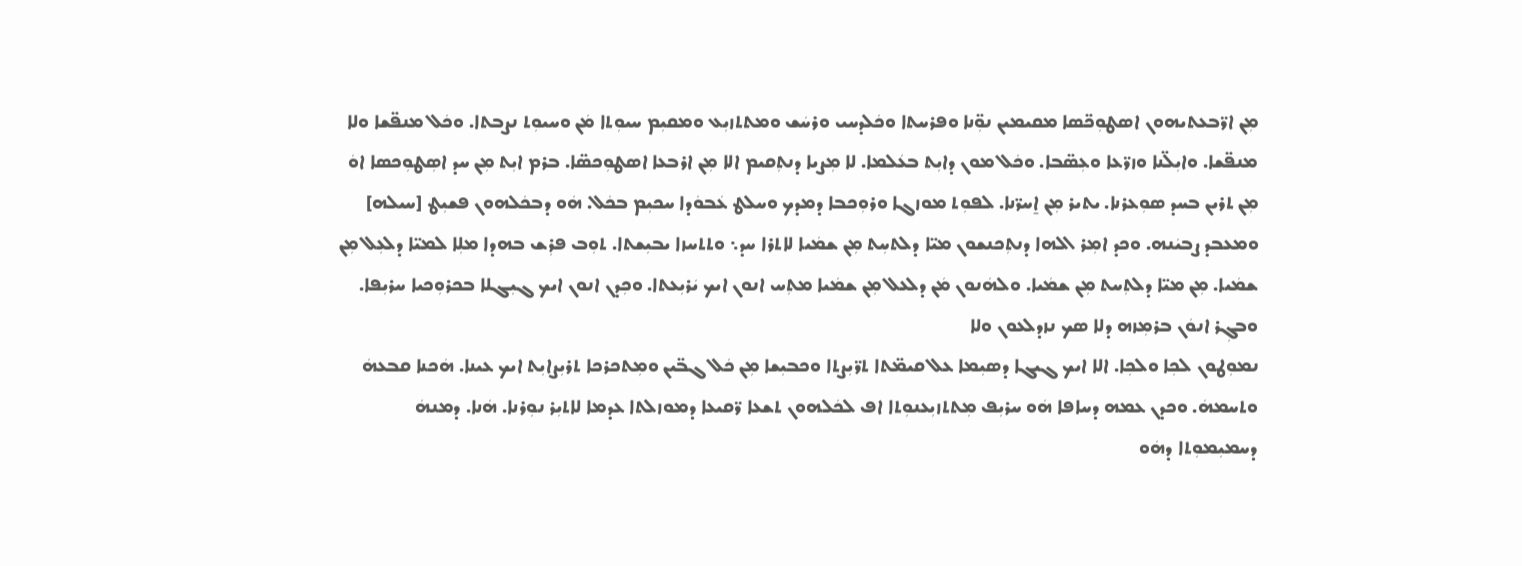ܡܼܢ ܐܪ̈ܒܥܬܝܗܘܢ ܐܣܛܘܼܟ̈ܣܐ ܡܩܝܡܝܢ ܢܘܼ̈ܢܐ ܘܦܪܚܬܐ ܘܟܿܠܕܚܝ ܘܪܚܿܫ ܘܡܬܬܙܝܼܥ ܘܡܩܝܼܡ ܚܝܘܼܬܐ ܡܿܢ ܘܚܝܘܼܬ ܢܨܒܬܐ. ܘܟܿܠ ܡܢܦ̈ܫܐ ܘܠܐ ܡܢܦ̈ܫܐ. ܘܐܝܼܠ̈ܢܐ ܘܙܪ̈ܥܐ ܘܥܼܣ̈ܒܐ. ܘܟܿܠ ܡܘܢ ܕܐܝܼܬ ܒܥܿܠܡܐ. ܠܐ ܡܼܨܝܐ ܕܢܬܼܩܝܡ ܐܠܐ ܡܼܢ ܐܪܒܥܐ ܐܣܛܘܼܟܣ̈ܐ. ܒܪܡ ܐܝܼܬ ܡܼܢ ܚܕ ܐܣܼܛܘܼܟܣܐ ܐܘܿ ܡܼܢ ܬܪܝܢ ܒܚܕ ܣܘܼܥܪܢܐ. ܝܬܝܪ ܡܼܢ ܐ̱ܚܪ̈ܢܐ. ܠܦܘܼܬ ܡܘܙܓܐ ܘܪܘܼܟܒܐ ܕܡܕܟ ܘܚܠܛ ܥܿܒܘܿܕܐ ܚܟܝܼܡ ܒܟܿܠ. ܗܿܘ ܕܒܟܿܠܗܘܢ ܦܫܝܼܛ [ܚܝܠܗ] ܘܡܥܒܕ ܨܒܝܿܢܗ. ܘܟܕ ܐܡܼܪ ܐܠܗܐ ܕܢܬܼܟܢܫܘܢ ܡܝ̈ܐ ܕܠܬܚܼܬ ܡܼܢ ܫܡܿܝܐ ܠܐܬܪܐ ܚܕ܆ ܘܬܬܚܙܐ ܝܒܝܼܫܬܐ. ܬܘܼܒ ܦܪܼܫ ܒܗܕܐ ܡܠܼܐ ܠܡܝ̈ܐ ܕܠܥܼܠ ܡܼܢ ܫܡܿܝܐ. ܡܼܢ ܡܝ̈ܐ ܕܠܬܼܚܬ ܡܼܢ ܫܡܿܝܐ. ܘܠܗܿܢܘܢ ܡܿܢ ܕܠܥܠ ܡܼܢ ܫܡܿܝܐ ܡܬܼܚ ܐܢܘܢ ܐܝܟ ܝܿܪܝܼܥܬܐ. ܘܟܼܕܢ ܐܢܘܢ ܐܝܟ ܓܝܼܓܠܐ ܒܟܪܘܼܟܝܐ ܚܪܝܼܦܐ. ܘܒܓܼܪ ܐܢܘܿܢ ܒܪܡܼܙܗ ܕܠܐ ܣܟ ܢܙܕܠܥܘܢ ܘܠܐ
ܢܡܘܼܛܘܢ ܠܟܼܐ ܘܠܟܼܐ. ܐܠܐ ܐܝܟ ܓܝܓܐ ܕܣܝܼܡܐ ܥܠ ܩܝܡ̈ܬܐ ܬܪ̈ܝܼܨܬܐ ܘܟܒܝܼܫܐ ܡܼܢ ܟܿܠ ܓܒ̈ܝܢ ܘܡܼܬܟܪܟܐ ܬܪܝܼܨܐܝܼܬ ܐܝܟ ܥܝܢܐ. ܗܿܟܢܐ ܩܒܥܗܿ ܘܬܚܡܗܿ. ܘܟܕܢ ܥܡܗ ܕܚܐܦܐ ܗܿܘ ܚܪܝܼܦ ܡܼܬܬܙܝܼܥܢܘܼܬܐ ܐܦ ܠܟܿܠܗܘܢ ܬܫܥܐ ܪ̈ܩܝܥܐ ܕܡܘܙܠܬܐ ܥܕܡܐ ܠܐܬܝܼܪ ܢܘܼܪܢܐ. ܗܿܢܐ. ܕܡܢܗܿ ܕܚܡܝܼܡܘܼܬܐ ܕܗܿܘ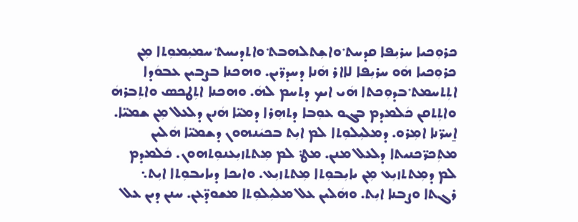ܟܪܘܼܟܝܐ ܚܪܝܼܦܐ ܩܕܚܬ݀ ܘܐܫܼܬܠܗܒܬ݀ ܘܐܬܕܝܚܬ݀ ܚܡܝܼܡܘܼܬܐ ܡܼܢ ܟܪܘܼܟܝܐ ܗܿܘ ܚܪܝܼܦܐ ܠܐܐܪ ܗܿܢܐ ܕܚܕܪ̈ܝܢ. ܘܗܟܢܐ ܒܨܒܝܢ ܥܒܘܿܕܐ ܐܬܼܬܚܡܬ݀ ܒܕܘܼܟܬܐ ܗܿܝ ܐܝܟ ܕܬܚܡ ܠܗܿ. ܘܗܟܢܐ ܐܬܼܛܟܣ ܘܐܬܼܒܪܗܿ ܘܐܬܼܬܩܢ ܟܿܠܡܕܡ ܒܓܘ ܥܘܼܒܐ ܕܬܗܼܪܐ ܕܡܝ̈ܐ ܗܿܢܢ ܕܠܥܠ ܡܼܢ ܫܡܝ̈ܐ. ܐ̱ܚܪ̈ܢܐ ܐܡܼܪܘ. ܕܡܠܝܼܠܘܼܬܐ ܠܡ ܐܝܼܬ ܒܟܝܿܢܗܘܢ ܕܫܡܝ̈ܐ ܗܿܠܝܢ ܡܬܼܟܪ̈ܟܢܝܬܐ ܕܠܥܠ ܡܢܢ. ܡܛ݀ ܠܡ ܡܼܬܬܙܝܼܥܢܘܼܬܗܘܢ. ܟܿܠܡܕܡ ܠܡ ܕܡܼܬܬܙܝܼܥ ܡܼܢ ܝܐܝܼܒܘܼܬܐ ܡܼܬܬܙܝܼܥ. ܘܐܝܟܐ ܕܝܐܝܒܘܼܬܐ ܐܝܼܬ܆ ܪܓܬܐ ܘܨܒܢܐ ܐܝܼܬ. ܘܗܿܠܝܢ ܥܠ ܡܠܝܼܠܘܼܬܐ ܡܫܘܕ̈ܥܢ. ܚܢܢ ܕܝܢ ܥܠ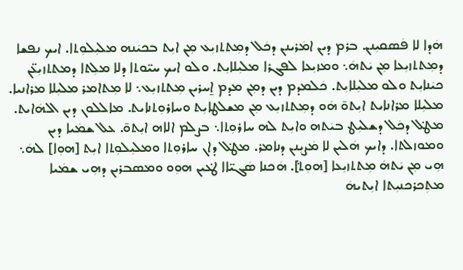ܗܿܕܐ ܠܐ ܦܿܣܩܝܼܢܢ. ܒܪܡ ܕܝܢ ܐܡܿܪܝܢܢ ܕܟܿܠ ܕܡܼܬܬܙܝܼܥ ܡܼܢ ܐܝܼܬ ܒܟܝܿܢܗ ܡܠܝܼܠܘܼܬܐ. ܐܝܟ ܢܦܫܐ ܕܡܼܬܬܙܝܼܥܐ ܡܼܢ ܝܿܬܗܿ܆ ܘܡܙܝܼܥܐ ܠܦܓܪܐ ܡܠܝܼܠܐܝܼܬ. ܘܠܘ ܐܝܟ ܚܝ̈ܘܬܐ ܕܠܐ ܡܠܼܬܐ ܕܡܬܬܙܝܼܥ̈ܢ ܟܝܿܢܐܝܼܬ ܘܠܘ ܡܠܝܼܠܐܝܼܬ. ܟܿܠܡܕܡ ܕܝܢ ܕܡܼܢ ܡܕܡ ܐ̱ܚܪܝܢ ܡܼܬܬܙܝܼܥ܆ ܠܐ ܡܼܬܐܡܪ ܡܠܝܼܠܐ ܡܪܐܢܝܐ. ܡܠܝܼܠܐ ܡܪܐܢܐܝܬ ܐܝܼܬܘ̄ ܗܿܘ ܕܡܼܬܬܙܝܼܥ ܡܼܢ ܡܫܠܛܐܝܼܬ ܘܚܐܪܘܼܬܢܐܝܬ. ܡܐܠܠܘܢ ܕܝܢ ܐܠܗܿܐܝܬ. ܡܛ݀ܠ ܕܟܿܠ ܕܫܠܝܼܛ ܒܝܿܬܗ ܘܐܝܼܬ ܠܗ ܚܐܪܘܼܬܐ܆ ܒܨܠܡ ܐܠܐܗ ܐܝܼܬܘ̄. ܥܠ ܫܡܿܝܐ ܕܝܢ ܘܡܘܙܠܬܐ. ܕܐܝܟ ܗܿܠܝܢ ܠܐ ܡܿܨܝܼܢܢ ܕܢܐܡܪ. ܡܛ݀ܠ ܕܐܢ ܚܐܪܘܼܬܐ ܘܡܠܝܼܠܘܼܬܐ ܐܝܼܬ [ܗܘܼܐ] ܠܗܿ܆ ܗܼܝ ܡܼܢ ܝܿܬܗܿ ܡܼܬܬܙܝܼܥܐ [ܗܘܼܬ݀]. ܗܿܟܢܐ ܣܿܓܝ̈ܐܐ ܛ݀ܥܝܢ ܗܘܼܘ ܘܡܣܒܪܝܢ ܕܗܼܝ ܫܡܿܝܐ ܡܬܼܟܪܟܢܝܼܬܐ ܐܝܼܬܝܗܿ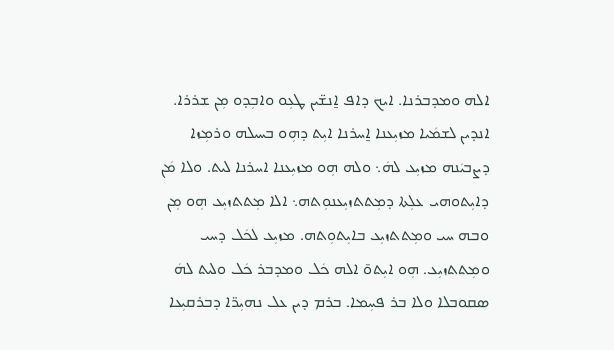ܐܠܗ ܘܡܕܒܪܢܐ. ܐܝܟ ܕܐܦ ܐ̱ܢܫ̈ܝܢ ܛܥܼܘ ܘܐܒܼܕܘ ܡܼܢ ܫܪܪܐ. ܐܢܕܝܢ ܠܫܡܿܝܐ ܡܙܝܼܥܢܐ ܐ̱ܚܪܢܐ ܐܝܼܬ ܕܗܼܘ ܒܚܝܠܗ ܘܪܡܼܙܐ ܕܨܒܝܿܢܗ ܡܙܝܼܥ ܠܗܿ܆ ܘܠܗ ܗܼܘ ܡܙܝܼܥܢܐ ܐܚܪܢܐ ܠܝܬ. ܘܠܐ ܡܿܢ ܕܐܝܼܬܘܗܝ ܥܠܼܬܐ ܕܡܼܬܬܙܝܼܥܢܘܼܬܗ܆ ܐܠܐ ܡܼܬܬܙܝܼܥ ܗܼܘ ܡܼܢ ܘܒܗ ܚܝ ܘܡܼܬܬܙܝܼܥ ܒܐܝܼܬܘܼܬܗ. ܡܙܝܼܥ ܠܟܿܠ ܕܚܝ ܘܡܼܬܬܙܝܼܥ. ܗܼܘ ܐܝܼܬܘ̄ ܐܠܗ ܟܿܠ ܘܡܕܒܪ ܟܿܠ ܘܠܝܬ ܠܗܿ ܣܩܘܒܠܐ ܘܠܐ ܒܪ ܦܚܼܡܐ. ܒܪܡ ܕܝܢ ܥܠ ܢܗܝܼܪ̈ܐ ܕܒܪܩܝܼܥܐ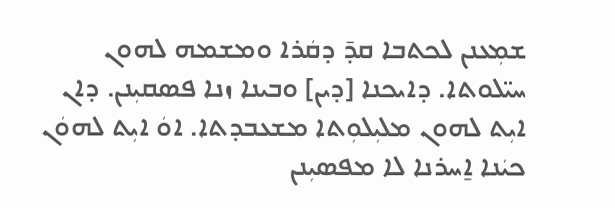ܫܡܼܥܢܢ ܠܟܬܒܐ ܩܕ̄ ܕܩܿܪܐ ܘܡܫܡܗ ܠܗܘܢ ܚܝ̈ܠܘܬܐ. ܕܐܝܟܢܐ [ܕܝܢ] ܘܒܝܢܐ ܙܢܐ ܦܣܩܝܼܢܢ. ܕܐܢ ܐܝܼܬ ܠܗܘܢ ܡܠܝܼܠܘܼܬܐ ܡܫܥܒܕܬܐ. ܐܘܿ ܐܝܼܬ ܠܗܘܿܢ ܟܝܿܢܐ ܐ̱ܚܪܢܐ ܠܐ ܡܦܣܝܼܢܢ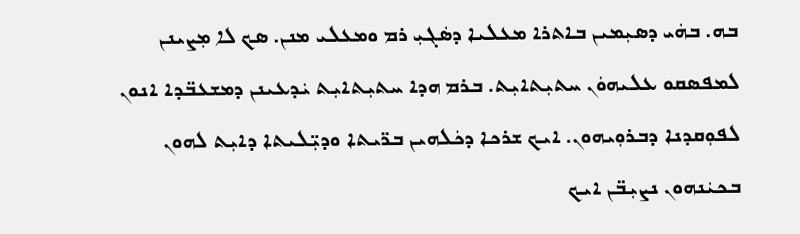ܒܗ. ܒܗܿܝ ܕܣܝܼܡܝܢ ܒܐܬܪܐ ܡܥܠܝܐ ܕܣܿܓܝܼ ܪܡ ܘܡܥܠܝ ܡܢܢ. ܣܟ ܠܐ ܡܼܨܝܢܢ ܠܡܦܣܩܘ ܥܠܝܗܘܿܢ ܚܬܝܼܬܐܝܼܬ. ܒܪܡ ܗܕܐ ܚܬܝܼܬܐܝܼܬ ܝܿܕܥܝܢܢ ܕܡܫܥܒ̈ܕܐ ܐܢܘܢ ܠܦܘܼܩܕܢܐ ܕܒܪܘܼܝܗܘܢ. ܐܝܟ ܫܪܟܐ ܕܟܿܠܗܝܢ ܒܪ̈ܝܬܐ ܘܕܝܼ̈ܠܝܬܐ ܕܐܝܼܬ ܠܗܘܢ ܒܟܝܿܢܗܘܢ ܢܨܝܼܒ̈ܢ ܐܝܟ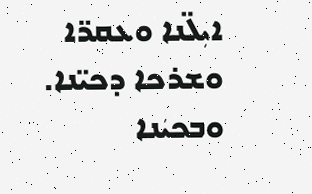ܐܝܼܠ̈ܢܐ ܘܥܩܪ̈ܐ ܘܫܪܟܐ ܕܟܝ̈ܢܐ. ܘܒܟܝܿܢܐ